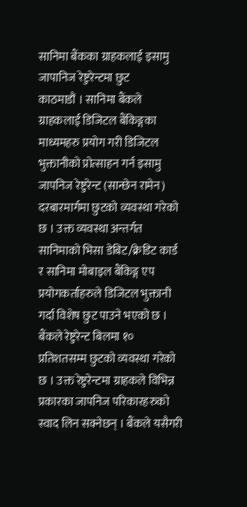सानिमा बैंकका ग्राहकलाई इसामु जापानिज रेष्टुरेन्टमा छुट
काठमाडौं । सानिमा बैंकले ग्राहकलाई डिजिटल बैंकिङ्गका माध्यमहरु प्रयोग गरी डिजिटल भुक्तानीको प्रोत्साहन गर्न इसामु जापनिज रेष्टुरेन्ट (सान्छेन रामेन) दरबारमार्गमा छुटको व्यवस्था गरेको छ । उक्त व्यवस्था अन्तर्गत सानिमाको भिसा डेबिट/क्रेडिट कार्ड र सानिमा मोबाइल बैंकिङ्ग एप प्रयोगकर्ताहरुले डिजिटल भुक्तानी गर्दा विशेष छुट पाउने भएको छ । बैंकले रेष्टुरेन्ट बिलमा १० प्रतिशतसम्म छुटको व्यवस्था गरेको छ । उक्त रेष्टुरेन्टमा ग्राहकले विभिन्न प्रकारका जापनिज परिकारहरुको स्वाद लिन सक्नेछन् । बैंकले यसैगरी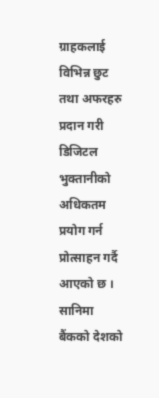ग्राहकलाई विभिन्न छुट तथा अफरहरु प्रदान गरी डिजिटल भुक्तानीको अधिकतम प्रयोग गर्न प्रोत्साहन गर्दै आएको छ । सानिमा बैंकको देशको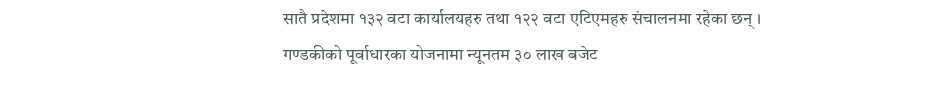सातै प्रदेशमा १३२ वटा कार्यालयहरु तथा १२२ वटा एटिएमहरु संचालनमा रहेका छन् ।
गण्डकीको पूर्वाधारका योजनामा न्यूनतम ३० लाख बजेट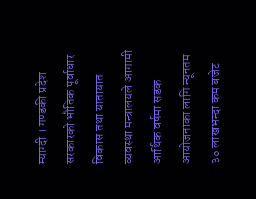म्याग्दी । गण्डकी प्रदेश सरकारको भौतिक पूर्वाधार विकास तथा यातायात व्यवस्था मन्त्रालयले आगामी आर्थिक वर्षमा सडक आयोजनाका लागि न्यूनतम ३० लाखभन्दा कम बजेट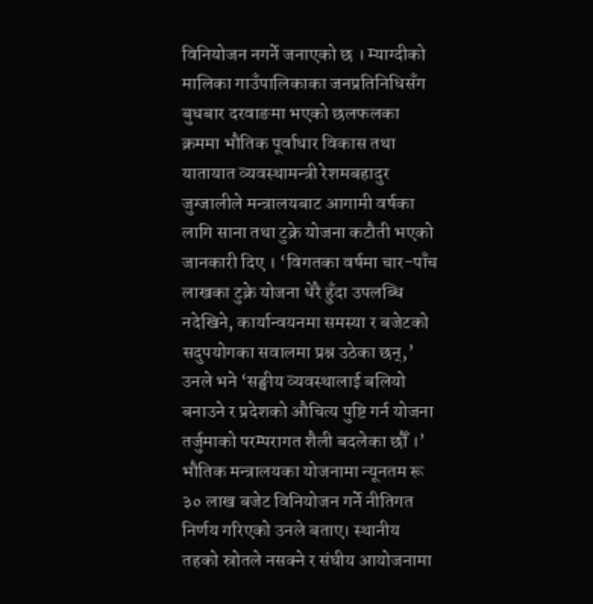विनियोजन नगर्ने जनाएको छ । म्याग्दीको मालिका गाउँपालिकाका जनप्रतिनिधिसँग बुधबार दरवाङमा भएको छलफलका क्रममा भौतिक पूर्वाधार विकास तथा यातायात व्यवस्थामन्त्री रेशमबहादुर जुग्जालीले मन्त्रालयबाट आगामी वर्षका लागि साना तथा टुक्रे योजना कटौती भएको जानकारी दिए । ‘विगतका वर्षमा चार-पाँच लाखका टुक्रे योजना धेरै हुँदा उपलब्धि नदेखिने, कार्यान्वयनमा समस्या र बजेटको सदुपयोगका सवालमा प्रश्न उठेका छन्,’ उनले भने ‘सङ्घीय व्यवस्थालाई बलियो बनाउने र प्रदेशको औचित्य पुष्टि गर्न योजना तर्जुमाको परम्परागत शैली बदलेका छौँ ।’ भौतिक मन्त्रालयका योजनामा न्यूनतम रू ३० लाख बजेट विनियोजन गर्ने नीतिगत निर्णय गरिएको उनले बताए। स्थानीय तहको स्रोतले नसक्ने र संघीय आयोजनामा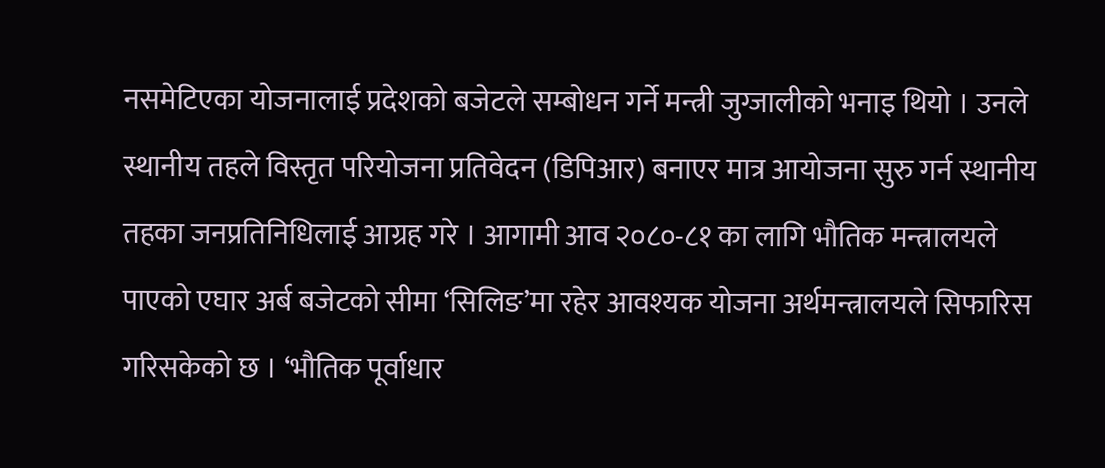नसमेटिएका योजनालाई प्रदेशको बजेटले सम्बोधन गर्ने मन्त्री जुग्जालीको भनाइ थियो । उनले स्थानीय तहले विस्तृत परियोजना प्रतिवेदन (डिपिआर) बनाएर मात्र आयोजना सुरु गर्न स्थानीय तहका जनप्रतिनिधिलाई आग्रह गरे । आगामी आव २०८०-८१ का लागि भौतिक मन्त्रालयले पाएको एघार अर्ब बजेटको सीमा ‘सिलिङ’मा रहेर आवश्यक योजना अर्थमन्त्रालयले सिफारिस गरिसकेको छ । ‘भौतिक पूर्वाधार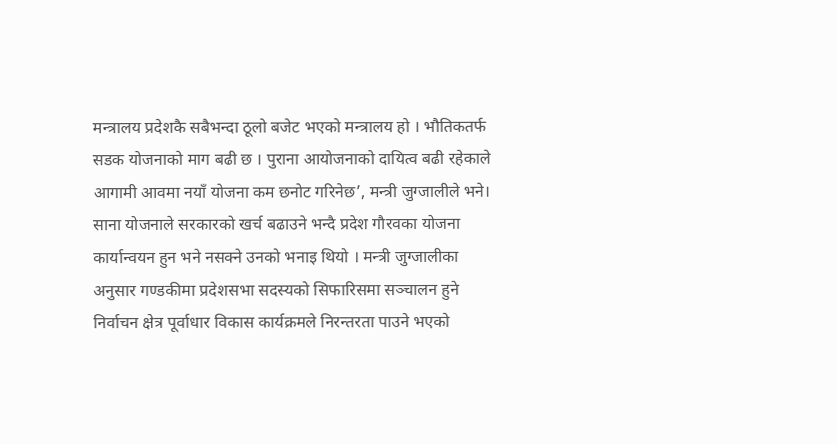मन्त्रालय प्रदेशकै सबैभन्दा ठूलो बजेट भएको मन्त्रालय हो । भौतिकतर्फ सडक योजनाको माग बढी छ । पुराना आयोजनाको दायित्व बढी रहेकाले आगामी आवमा नयाँ योजना कम छनोट गरिनेछ’, मन्त्री जुग्जालीले भने। साना योजनाले सरकारको खर्च बढाउने भन्दै प्रदेश गौरवका योजना कार्यान्वयन हुन भने नसक्ने उनको भनाइ थियो । मन्त्री जुग्जालीका अनुसार गण्डकीमा प्रदेशसभा सदस्यको सिफारिसमा सञ्चालन हुने निर्वाचन क्षेत्र पूर्वाधार विकास कार्यक्रमले निरन्तरता पाउने भएको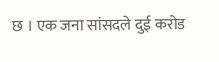छ । एक जना सांसदले दुई करोड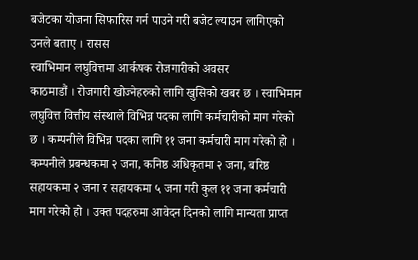बजेटका योजना सिफारिस गर्न पाउने गरी बजेट ल्याउन लागिएको उनले बताए । रासस
स्वाभिमान लघुवित्तमा आर्कषक रोजगारीको अवसर
काठमाडौं । रोजगारी खोज्नेहरुको लागि खुसिको खबर छ । स्वाभिमान लघुवित्त वित्तीय संस्थाले विभिन्न पदका लागि कर्मचारीको माग गरेको छ । कम्पनीले विभिन्न पदका लागि ११ जना कर्मचारी माग गरेको हो । कम्पनीले प्रबन्धकमा २ जना, कनिष्ठ अधिकृतमा २ जना, बरिष्ठ सहायकमा २ जना र सहायकमा ५ जना गरी कुल ११ जना कर्मचारी माग गरेको हो । उक्त पदहरुमा आवेदन दिनको लागि मान्यता प्राप्त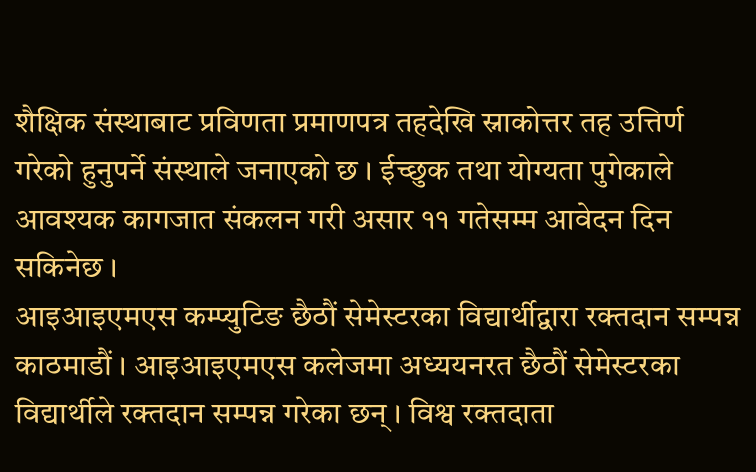शैक्षिक संस्थाबाट प्रविणता प्रमाणपत्र तहदेखि स्नाकोत्तर तह उत्तिर्ण गरेको हुनुपर्ने संस्थाले जनाएको छ । ईच्छुक तथा योग्यता पुगेकाले आवश्यक कागजात संकलन गरी असार ११ गतेसम्म आवेदन दिन सकिनेछ ।
आइआइएमएस कम्प्युटिङ छैठौं सेमेस्टरका विद्यार्थीद्वारा रक्तदान सम्पन्न
काठमाडौं । आइआइएमएस कलेजमा अध्ययनरत छैठौं सेमेस्टरका विद्यार्थीले रक्तदान सम्पन्न गरेका छन् । विश्व रक्तदाता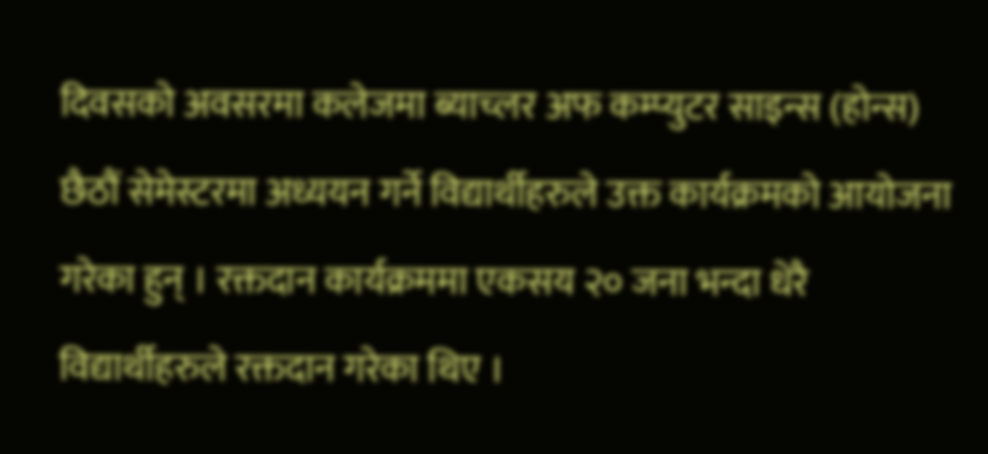दिवसको अवसरमा कलेजमा ब्याच्लर अफ कम्प्युटर साइन्स (होन्स) छैठौं सेमेस्टरमा अध्ययन गर्ने विद्यार्थीहरुले उक्त कार्यक्रमको आयोजना गरेका हुन् । रक्तदान कार्यक्रममा एकसय २० जना भन्दा धेरै विद्यार्थीहरुले रक्तदान गरेका थिए ।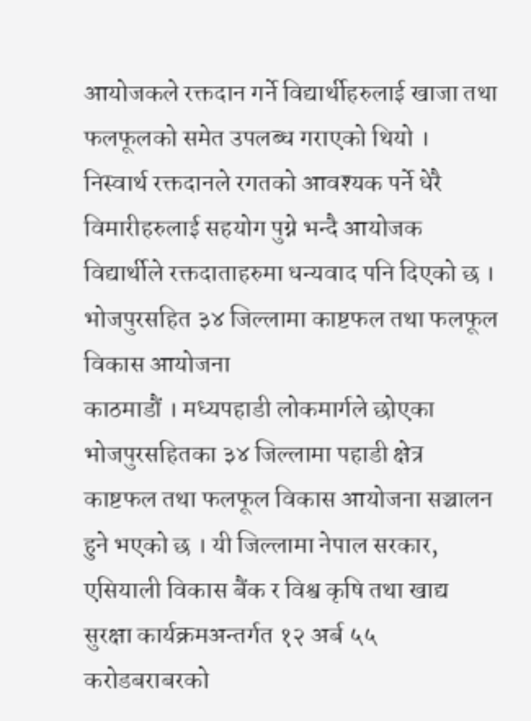आयोजकले रक्तदान गर्ने विद्यार्थीहरुलाई खाजा तथा फलफूलको समेत उपलब्ध गराएको थियो । निस्वार्थ रक्तदानले रगतको आवश्यक पर्ने धेरै विमारीहरुलाई सहयोग पुग्ने भन्दै आयोजक विद्यार्थीले रक्तदाताहरुमा धन्यवाद पनि दिएको छ ।
भोजपुरसहित ३४ जिल्लामा काष्टफल तथा फलफूल विकास आयोजना
काठमाडौं । मध्यपहाडी लोकमार्गले छोएका भोजपुरसहितका ३४ जिल्लामा पहाडी क्षेत्र काष्टफल तथा फलफूल विकास आयोजना सञ्चालन हुने भएको छ । यी जिल्लामा नेपाल सरकार, एसियाली विकास बैंक र विश्व कृषि तथा खाद्य सुरक्षा कार्यक्रमअन्तर्गत १२ अर्ब ५५ करोडबराबरको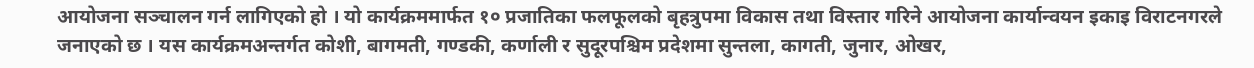आयोजना सञ्चालन गर्न लागिएको हो । यो कार्यक्रममार्फत १० प्रजातिका फलफूलको बृहत्रुपमा विकास तथा विस्तार गरिने आयोजना कार्यान्वयन इकाइ विराटनगरले जनाएको छ । यस कार्यक्रमअन्तर्गत कोशी, बागमती, गण्डकी, कर्णाली र सुदूरपश्चिम प्रदेशमा सुन्तला, कागती, जुनार, ओखर,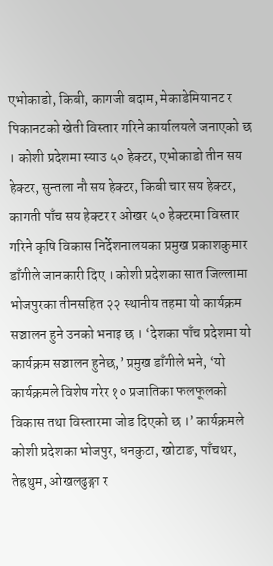एभोकाडो, किबी, कागजी बदाम, मेकाडेमियानट र पिकानटको खेती विस्तार गरिने कार्यालयले जनाएको छ । कोशी प्रदेशमा स्याउ ५० हेक्टर, एभोकाडो तीन सय हेक्टर, सुन्तला नौ सय हेक्टर, किबी चार सय हेक्टर, कागती पाँच सय हेक्टर र ओखर ५० हेक्टरमा विस्तार गरिने कृषि विकास निर्देशनालयका प्रमुख प्रकाशकुमार डाँगीले जानकारी दिए । कोशी प्रदेशका सात जिल्लामा भोजपुरका तीनसहित २२ स्थानीय तहमा यो कार्यक्रम सञ्चालन हुने उनको भनाइ छ । ‘देशका पाँच प्रदेशमा यो कार्यक्रम सञ्चालन हुनेछ,’ प्रमुख डाँगीले भने, ‘यो कार्यक्रमले विशेष गरेर १० प्रजातिका फलफूलको विकास तथा विस्तारमा जोड दिएको छ ।’ कार्यक्रमले कोशी प्रदेशका भोजपुर, धनकुटा, खोटाङ, पाँचथर, तेह्रथुम, ओखलढुङ्गा र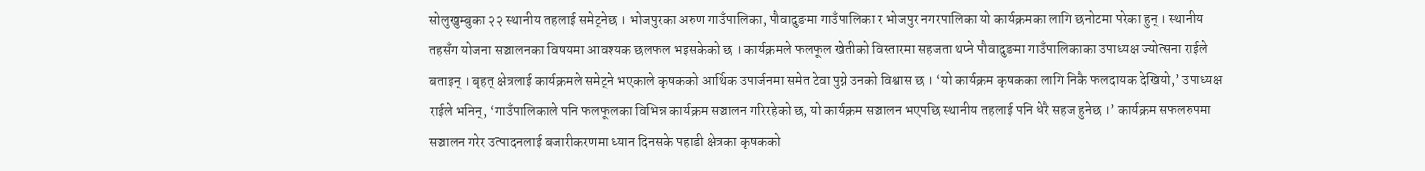सोलुखुम्बुका २२ स्थानीय तहलाई समेट्नेछ । भोजपुरका अरुण गाउँपालिका, पौवादुङमा गाउँपालिका र भोजपुर नगरपालिका यो कार्यक्रमका लागि छनोटमा परेका हुन् । स्थानीय तहसँग योजना सञ्चालनका विषयमा आवश्यक छलफल भइसकेको छ । कार्यक्रमले फलफूल खेतीको विस्तारमा सहजता थप्ने पौवादुङमा गाउँपालिकाका उपाध्यक्ष ज्योत्सना राईले बताइन् । बृहत् क्षेत्रलाई कार्यक्रमले समेट्ने भएकाले कृषकको आर्थिक उपार्जनमा समेत टेवा पुग्ने उनको विश्वास छ । ‘यो कार्यक्रम कृषकका लागि निकै फलदायक देखियो,’ उपाध्यक्ष राईले भनिन्, ‘गाउँपालिकाले पनि फलफूलका विभिन्न कार्यक्रम सञ्चालन गरिरहेको छ, यो कार्यक्रम सञ्चालन भएपछि स्थानीय तहलाई पनि धेरै सहज हुनेछ ।’ कार्यक्रम सफलरुपमा सञ्चालन गरेर उत्पादनलाई बजारीकरणमा ध्यान दिनसके पहाडी क्षेत्रका कृषकको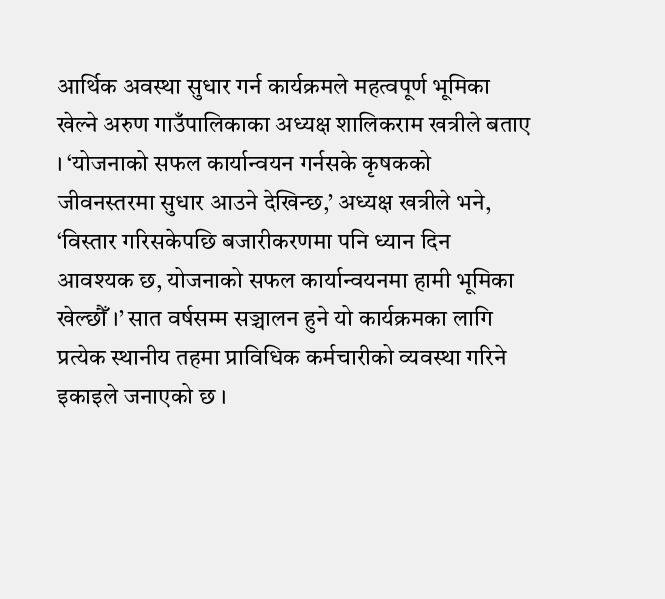आर्थिक अवस्था सुधार गर्न कार्यक्रमले महत्वपूर्ण भूमिका खेल्ने अरुण गाउँपालिकाका अध्यक्ष शालिकराम खत्रीले बताए । ‘योजनाको सफल कार्यान्वयन गर्नसके कृषकको जीवनस्तरमा सुधार आउने देखिन्छ,’ अध्यक्ष खत्रीले भने, ‘विस्तार गरिसकेपछि बजारीकरणमा पनि ध्यान दिन आवश्यक छ, योजनाको सफल कार्यान्वयनमा हामी भूमिका खेल्छौँ ।’ सात वर्षसम्म सञ्चालन हुने यो कार्यक्रमका लागि प्रत्येक स्थानीय तहमा प्राविधिक कर्मचारीको व्यवस्था गरिने इकाइले जनाएको छ ।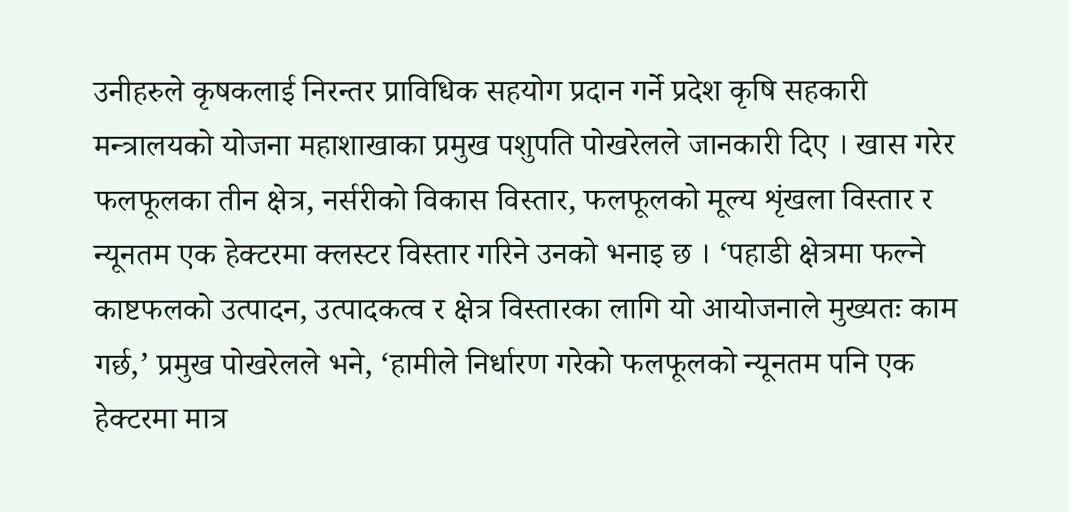उनीहरुले कृषकलाई निरन्तर प्राविधिक सहयोग प्रदान गर्ने प्रदेश कृषि सहकारी मन्त्रालयको योजना महाशाखाका प्रमुख पशुपति पोखरेलले जानकारी दिए । खास गरेर फलफूलका तीन क्षेत्र, नर्सरीको विकास विस्तार, फलफूलको मूल्य शृंखला विस्तार र न्यूनतम एक हेक्टरमा क्लस्टर विस्तार गरिने उनको भनाइ छ । ‘पहाडी क्षेत्रमा फल्ने काष्टफलको उत्पादन, उत्पादकत्व र क्षेत्र विस्तारका लागि यो आयोजनाले मुख्यतः काम गर्छ,’ प्रमुख पोखरेलले भने, ‘हामीले निर्धारण गरेको फलफूलको न्यूनतम पनि एक हेक्टरमा मात्र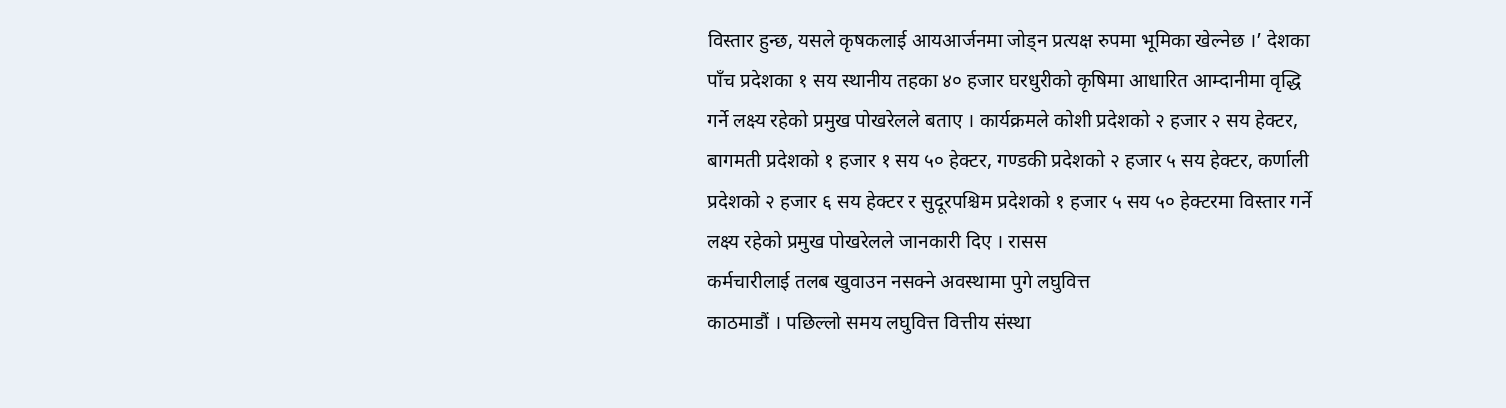विस्तार हुन्छ, यसले कृषकलाई आयआर्जनमा जोड्न प्रत्यक्ष रुपमा भूमिका खेल्नेछ ।’ देशका पाँच प्रदेशका १ सय स्थानीय तहका ४० हजार घरधुरीको कृषिमा आधारित आम्दानीमा वृद्धि गर्ने लक्ष्य रहेको प्रमुख पोखरेलले बताए । कार्यक्रमले कोशी प्रदेशको २ हजार २ सय हेक्टर, बागमती प्रदेशको १ हजार १ सय ५० हेक्टर, गण्डकी प्रदेशको २ हजार ५ सय हेक्टर, कर्णाली प्रदेशको २ हजार ६ सय हेक्टर र सुदूरपश्चिम प्रदेशको १ हजार ५ सय ५० हेक्टरमा विस्तार गर्ने लक्ष्य रहेको प्रमुख पोखरेलले जानकारी दिए । रासस
कर्मचारीलाई तलब खुवाउन नसक्ने अवस्थामा पुगे लघुवित्त
काठमाडौं । पछिल्लो समय लघुवित्त वित्तीय संस्था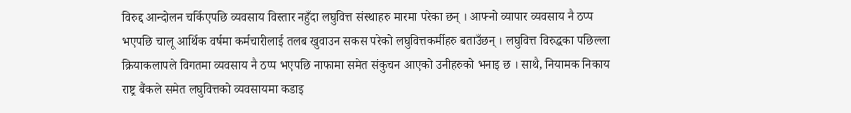विरुद्द आन्दोलन चर्किएपछि व्यवसाय विस्तार नहुँदा लघुवित्त संस्थाहरु मारमा परेका छन् । आफ्नो व्यापार व्यवसाय नै ठप्प भएपछि चालू आर्थिक वर्षमा कर्मचारीलाई तलब खुवाउन सकस परेको लघुवित्तकर्मीहरु बताउँछन् । लघुवित्त विरुद्धका पछिल्ला क्रियाकलापले विगतमा व्यवसाय नै ठप्प भएपछि नाफामा समेत संकुचन आएको उनीहरुको भनाइ छ । साथै, नियामक निकाय राष्ट्र बैंकले समेत लघुवित्तको व्यवसायमा कडाइ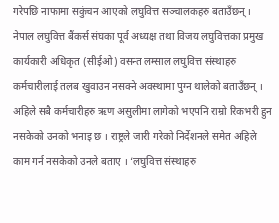गरेपछि नाफामा सकुंचन आएको लघुवित्त सञ्चालकहरु बताउँछन् । नेपाल लघुवित्त बैंकर्स संघका पूर्व अध्यक्ष तथा विजय लघुवित्तका प्रमुख कार्यकारी अधिकृत (सीईओ) वसन्त लम्साल लघुवित्त संस्थाहरु कर्मचारीलाई तलब खुवाउन नसक्ने अवस्थामा पुग्न थालेको बताउँछन् । अहिले सबै कर्मचारीहरु ऋण असुलीमा लागेको भएपनि राम्रो रिकभरी हुन नसकेको उनको भनाइ छ । राष्ट्रले जारी गरेको निर्देशनले समेत अहिले काम गर्न नसकेको उनले बताए । ‘लघुवित्त संस्थाहरु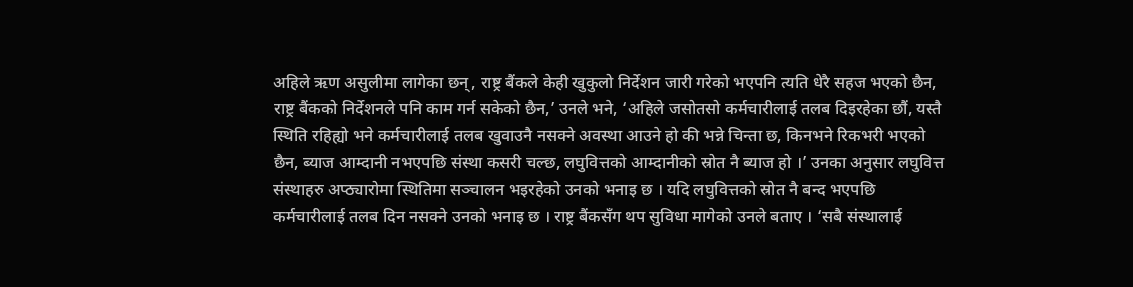अहिले ऋण असुलीमा लागेका छन्, राष्ट्र बैंकले केही खुकुलो निर्देशन जारी गरेको भएपनि त्यति धेरै सहज भएको छैन, राष्ट्र बैंकको निर्देशनले पनि काम गर्न सकेको छैन,’ उनले भने, ‘अहिले जसोतसो कर्मचारीलाई तलब दिइरहेका छौं, यस्तै स्थिति रहिह्यो भने कर्मचारीलाई तलब खुवाउनै नसक्ने अवस्था आउने हो की भन्ने चिन्ता छ, किनभने रिकभरी भएको छैन, ब्याज आम्दानी नभएपछि संस्था कसरी चल्छ, लघुवित्तको आम्दानीको स्रोत नै ब्याज हो ।’ उनका अनुसार लघुवित्त संस्थाहरु अप्ठ्यारोमा स्थितिमा सञ्चालन भइरहेको उनको भनाइ छ । यदि लघुवित्तको स्रोत नै बन्द भएपछि कर्मचारीलाई तलब दिन नसक्ने उनको भनाइ छ । राष्ट्र बैंकसँग थप सुविधा मागेको उनले बताए । ‘सबै संस्थालाई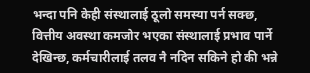भन्दा पनि केही संस्थालाई ठूलो समस्या पर्न सक्छ, वित्तीय अवस्था कमजोर भएका संस्थालाई प्रभाव पार्ने देखिन्छ, कर्मचारीलाई तलव नै नदिन सकिने हो की भन्ने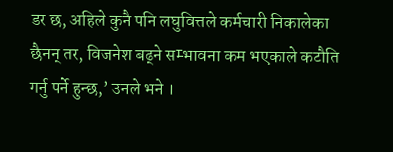डर छ, अहिले कुनै पनि लघुवित्तले कर्मचारी निकालेका छैनन् तर, विजनेश बढ्ने सम्भावना कम भएकाले कटौति गर्नु पर्ने हुन्छ,’ उनले भने ।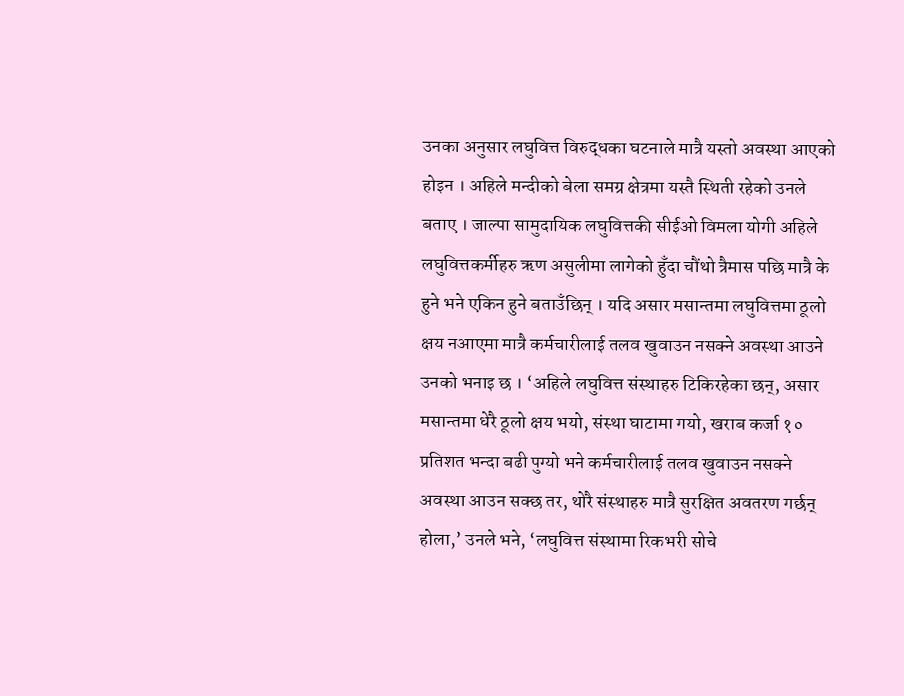उनका अनुसार लघुवित्त विरुद्धका घटनाले मात्रै यस्तो अवस्था आएको होइन । अहिले मन्दीको बेला समग्र क्षेत्रमा यस्तै स्थिती रहेको उनले बताए । जाल्पा सामुदायिक लघुवित्तकी सीईओ विमला योगी अहिले लघुवित्तकर्मीहरु ऋण असुलीमा लागेको हुँदा चौंथो त्रैमास पछि मात्रै के हुने भने एकिन हुने बताउँछिन् । यदि असार मसान्तमा लघुवित्तमा ठूलो क्षय नआएमा मात्रै कर्मचारीलाई तलव खुवाउन नसक्ने अवस्था आउने उनको भनाइ छ । ‘अहिले लघुवित्त संस्थाहरु टिकिरहेका छन्, असार मसान्तमा धेरै ठूलो क्षय भयो, संस्था घाटामा गयो, खराब कर्जा १० प्रतिशत भन्दा बढी पुग्यो भने कर्मचारीलाई तलव खुवाउन नसक्ने अवस्था आउन सक्छ तर, थोरै संस्थाहरु मात्रै सुरक्षित अवतरण गर्छन् होला,’ उनले भने, ‘लघुवित्त संस्थामा रिकभरी सोचे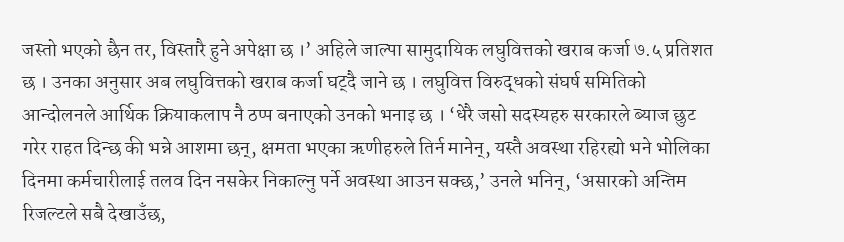जस्तो भएको छैन तर, विस्तारै हुने अपेक्षा छ ।’ अहिले जाल्पा सामुदायिक लघुवित्तको खराब कर्जा ७.५ प्रतिशत छ । उनका अनुसार अब लघुवित्तको खराब कर्जा घट्दै जाने छ । लघुवित्त विरुद्धको संघर्ष समितिको आन्दोलनले आर्थिक क्रियाकलाप नै ठप्प बनाएको उनको भनाइ छ । ‘धेरै जसो सदस्यहरु सरकारले ब्याज छुट गरेर राहत दिन्छ की भन्ने आशमा छन्, क्षमता भएका ऋणीहरुले तिर्न मानेन्, यस्तै अवस्था रहिरह्यो भने भोलिका दिनमा कर्मचारीलाई तलव दिन नसकेर निकाल्नु पर्ने अवस्था आउन सक्छ,’ उनले भनिन्, ‘असारको अन्तिम रिजल्टले सबै देखाउँछ,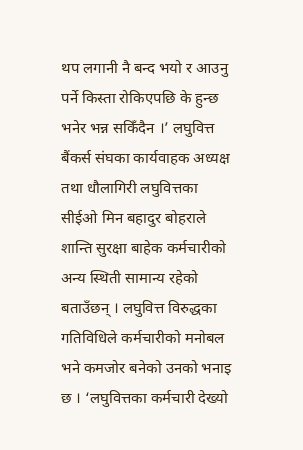थप लगानी नै बन्द भयो र आउनु पर्ने किस्ता रोकिएपछि के हुन्छ भनेर भन्न सकिँदैन ।’ लघुवित्त बैंकर्स संघका कार्यवाहक अध्यक्ष तथा धौलागिरी लघुवित्तका सीईओ मिन बहादुर बोहराले शान्ति सुरक्षा बाहेक कर्मचारीको अन्य स्थिती सामान्य रहेको बताउँछन् । लघुवित्त विरुद्धका गतिविधिले कर्मचारीको मनोबल भने कमजोर बनेको उनको भनाइ छ । ‘लघुवित्तका कर्मचारी देख्यो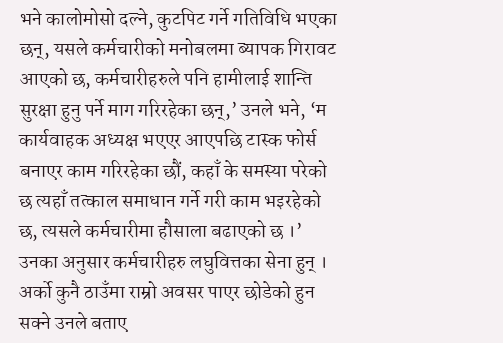भने कालोमोसो दल्ने, कुटपिट गर्ने गतिविधि भएका छन्, यसले कर्मचारीको मनोबलमा ब्यापक गिरावट आएको छ, कर्मचारीहरुले पनि हामीलाई शान्ति सुरक्षा हुनु पर्ने माग गरिरहेका छन्,’ उनले भने, ‘म कार्यवाहक अध्यक्ष भएएर आएपछि टास्क फोर्स बनाएर काम गरिरहेका छौं, कहाँ के समस्या परेको छ त्यहाँ तत्काल समाधान गर्ने गरी काम भइरहेको छ, त्यसले कर्मचारीमा हौसाला बढाएको छ ।’ उनका अनुसार कर्मचारीहरु लघुवित्तका सेना हुन् । अर्को कुनै ठाउँमा राम्रो अवसर पाएर छोडेको हुन सक्ने उनले बताए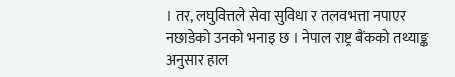। तर, लघुवित्तले सेवा सुविधा र तलवभत्ता नपाएर नछाडेको उनको भनाइ छ । नेपाल राष्ट्र बैंकको तथ्याङ्क अनुसार हाल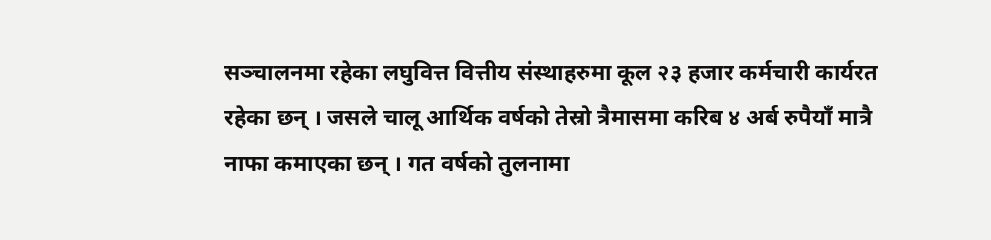सञ्चालनमा रहेका लघुवित्त वित्तीय संस्थाहरुमा कूल २३ हजार कर्मचारी कार्यरत रहेका छन् । जसले चालू आर्थिक वर्षको तेस्रो त्रैमासमा करिब ४ अर्ब रुपैयाँ मात्रै नाफा कमाएका छन् । गत वर्षको तुलनामा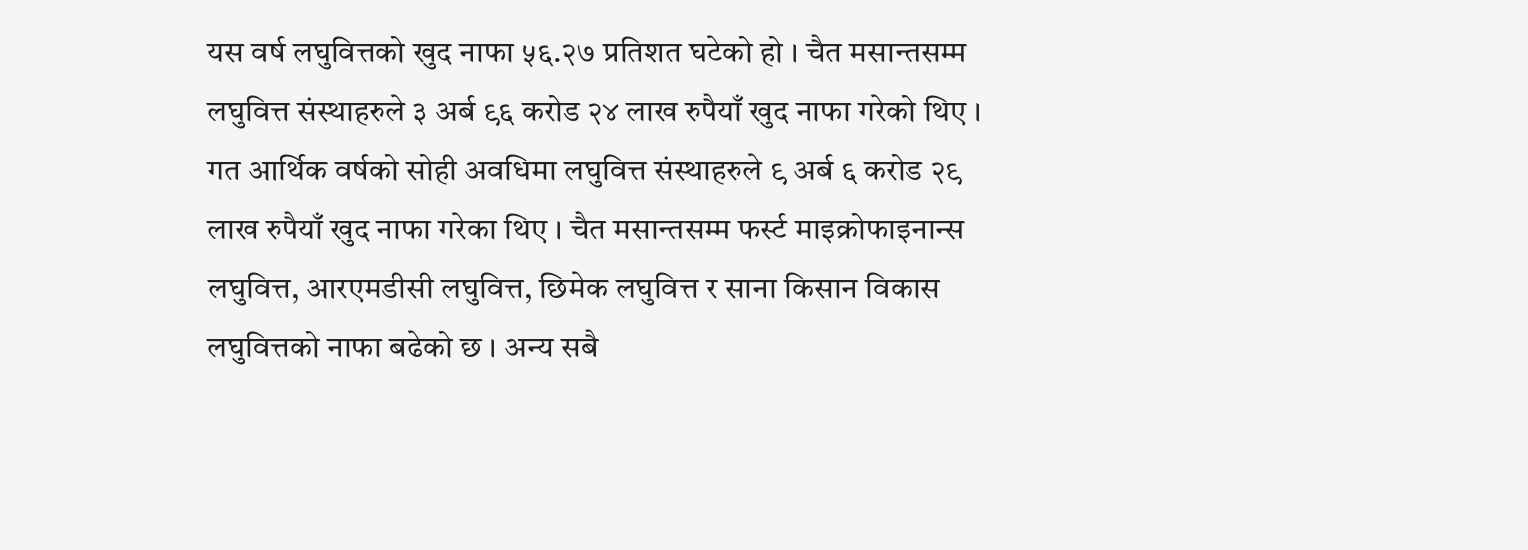यस वर्ष लघुवित्तको खुद नाफा ५६.२७ प्रतिशत घटेको हो । चैत मसान्तसम्म लघुवित्त संस्थाहरुले ३ अर्ब ९६ करोड २४ लाख रुपैयाँ खुद नाफा गरेको थिए । गत आर्थिक वर्षको सोही अवधिमा लघुवित्त संस्थाहरुले ९ अर्ब ६ करोड २९ लाख रुपैयाँ खुद नाफा गरेका थिए । चैत मसान्तसम्म फर्स्ट माइक्रोफाइनान्स लघुवित्त, आरएमडीसी लघुवित्त, छिमेक लघुवित्त र साना किसान विकास लघुवित्तको नाफा बढेको छ । अन्य सबै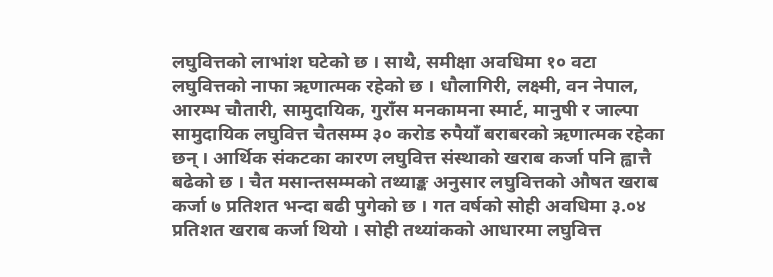लघुवित्तको लाभांश घटेको छ । साथै, समीक्षा अवधिमा १० वटा लघुवित्तको नाफा ऋणात्मक रहेको छ । धौलागिरी, लक्ष्मी, वन नेपाल, आरम्भ चौतारी, सामुदायिक, गुराँस मनकामना स्मार्ट, मानुषी र जाल्पा सामुदायिक लघुवित्त चैतसम्म ३० करोड रुपैयाँ बराबरको ऋणात्मक रहेका छन् । आर्थिक संकटका कारण लघुवित्त संस्थाको खराब कर्जा पनि ह्वात्तै बढेको छ । चैत मसान्तसम्मको तथ्याङ्क अनुसार लघुवित्तको औषत खराब कर्जा ७ प्रतिशत भन्दा बढी पुगेको छ । गत वर्षको सोही अवधिमा ३.०४ प्रतिशत खराब कर्जा थियो । सोही तथ्यांकको आधारमा लघुवित्त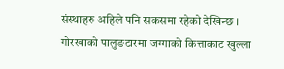संस्थाहरु अहिले पनि सकसमा रहेको देखिन्छ ।
गोरखाको पालुङटारमा जग्गाको कित्ताकाट खुल्ला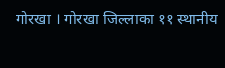गोरखा । गोरखा जिल्लाका ११ स्थानीय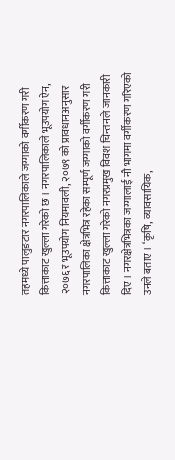तहमध्ये पालुङटार नगरपालिकाले जग्गाको वर्गीकरण गरी कित्ताकाट खुल्ला गरेको छ । नगरपालिकाले भूउपयोग ऐन, २०७६ र भूउपयोग नियमावली, २०७९ को प्रावधानअनुसार नगरपालिका क्षेत्रभित्र रहेका सम्पूर्ण जग्गाको वर्गीकरण गरी कित्ताकाट खुल्ला गरेको नगरप्रमुख विवश चिन्तनले जानकारी दिए । नगरक्षेत्रभित्रका जग्गालाई नौ भागमा वर्गीकरण गरिएको उनले बताए । ‘कृषि, व्यावसायिक,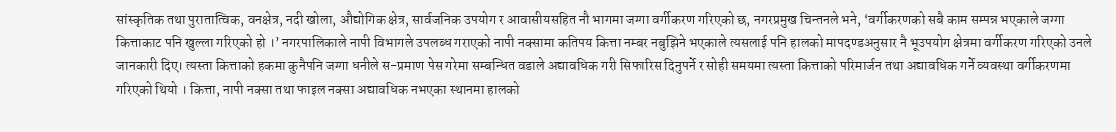सांस्कृतिक तथा पुरातात्विक, वनक्षेत्र, नदी खोला, औद्योगिक क्षेत्र, सार्वजनिक उपयोग र आवासीयसहित नौ भागमा जग्गा वर्गीकरण गरिएको छ, नगरप्रमुख चिन्तनले भने, ‘वर्गीकरणको सबै काम सम्पन्न भएकाले जग्गा कित्ताकाट पनि खुल्ला गरिएको हो ।’ नगरपालिकाले नापी विभागले उपलब्ध गराएको नापी नक्सामा कतिपय कित्ता नम्बर नबुझिने भएकाले त्यसलाई पनि हालको मापदण्डअनुसार नै भूउपयोग क्षेत्रमा वर्गीकरण गरिएको उनले जानकारी दिए। त्यस्ता कित्ताको हकमा कुनैपनि जग्गा धनीले स-प्रमाण पेस गरेमा सम्बन्धित वडाले अद्यावधिक गरी सिफारिस दिनुपर्ने र सोही समयमा त्यस्ता कित्ताको परिमार्जन तथा अद्यावधिक गर्ने व्यवस्था वर्गीकरणमा गरिएको थियो । कित्ता, नापी नक्सा तथा फाइल नक्सा अद्यावधिक नभएका स्थानमा हालको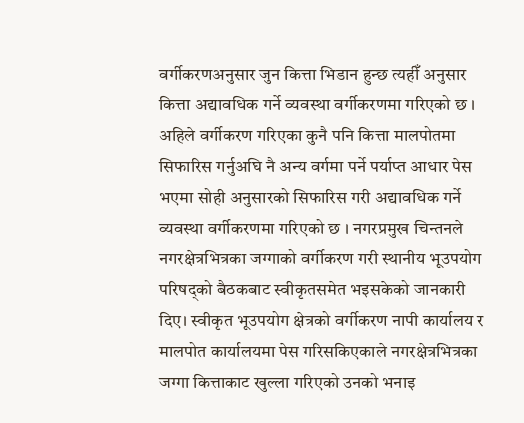वर्गीकरणअनुसार जुन कित्ता भिडान हुन्छ त्यहीँ अनुसार कित्ता अद्यावधिक गर्ने व्यवस्था वर्गीकरणमा गरिएको छ । अहिले वर्गीकरण गरिएका कुनै पनि कित्ता मालपोतमा सिफारिस गर्नुअघि नै अन्य वर्गमा पर्ने पर्याप्त आधार पेस भएमा सोही अनुसारको सिफारिस गरी अद्यावधिक गर्ने व्यवस्था वर्गीकरणमा गरिएको छ । नगरप्रमुख चिन्तनले नगरक्षेत्रभित्रका जग्गाको वर्गीकरण गरी स्थानीय भूउपयोग परिषद्को बैठकबाट स्वीकृतसमेत भइसकेको जानकारी दिए। स्वीकृत भूउपयोग क्षेत्रको वर्गीकरण नापी कार्यालय र मालपोत कार्यालयमा पेस गरिसकिएकाले नगरक्षेत्रभित्रका जग्गा कित्ताकाट खुल्ला गरिएको उनको भनाइ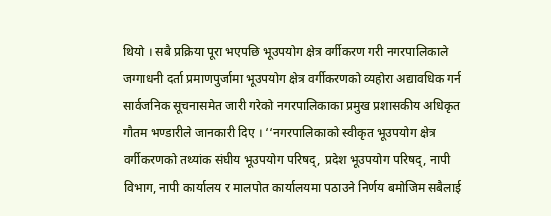थियो । सबै प्रक्रिया पूरा भएपछि भूउपयोग क्षेत्र वर्गीकरण गरी नगरपालिकाले जग्गाधनी दर्ता प्रमाणपुर्जामा भूउपयोग क्षेत्र वर्गीकरणको व्यहोरा अद्यावधिक गर्न सार्वजनिक सूचनासमेत जारी गरेको नगरपालिकाका प्रमुख प्रशासकीय अधिकृत गौतम भण्डारीले जानकारी दिए । ‘‘नगरपालिकाको स्वीकृत भूउपयोग क्षेत्र वर्गीकरणको तथ्यांक संघीय भूउपयोग परिषद्, प्रदेश भूउपयोग परिषद्, नापी विभाग, नापी कार्यालय र मालपोत कार्यालयमा पठाउने निर्णय बमोजिम सबैलाई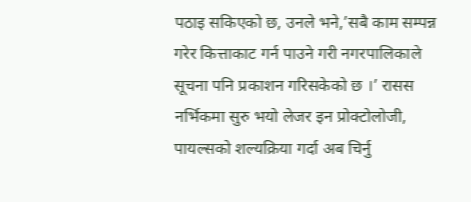पठाइ सकिएको छ, उनले भने,’सबै काम सम्पन्न गरेर कित्ताकाट गर्न पाउने गरी नगरपालिकाले सूचना पनि प्रकाशन गरिसकेको छ ।’ रासस
नर्भिकमा सुरु भयो लेजर इन प्रोक्टोलोजी, पायल्सको शल्यक्रिया गर्दा अब चिर्नु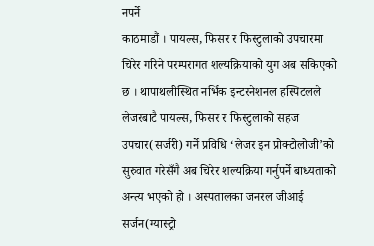नपर्ने
काठमाडौं । पायल्स, फिसर र फिस्टुलाको उपचारमा चिरेर गरिने परम्परागत शल्यक्रियाको युग अब सकिएको छ । थापाथलीस्थित नर्भिक इन्टरनेशनल हस्पिटलले लेजरबाटै पायल्स, फिसर र फिस्टुलाको सहज उपचार(सर्जरी) गर्ने प्रविधि ‘लेजर इन प्रोक्टोलोजी’को सुरुवात गरेसँगै अब चिरेर शल्यक्रिया गर्नुपर्ने बाध्यताको अन्त्य भएको हो । अस्पतालका जनरल जीआई सर्जन(ग्यास्ट्रो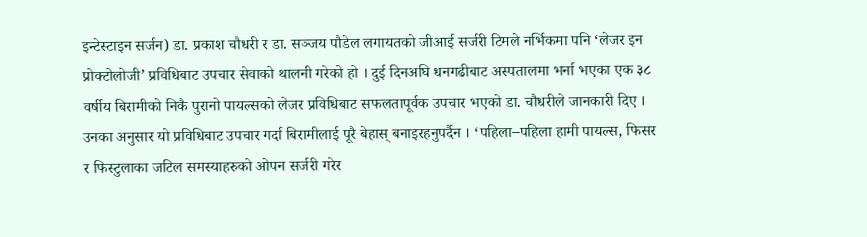इन्टेस्टाइन सर्जन) डा. प्रकाश चौधरी र डा. सञ्जय पौडेल लगायतको जीआई सर्जरी टिमले नर्भिकमा पनि ‘लेजर इन प्रोक्टोलोजी’ प्रविधिबाट उपचार सेवाको थालनी गरेको हो । दुई दिनअघि धनगढीबाट अस्पतालमा भर्ना भएका एक ३८ वर्षीय बिरामीको निकै पुरानो पायल्सको लेजर प्रविधिबाट सफलतापूर्वक उपचार भएको डा. चौधरीले जानकारी दिए । उनका अनुसार यो प्रविधिबाट उपचार गर्दा बिरामीलाई पूरै बेहास् बनाइरहनुपर्दैन । ‘पहिला–पहिला हामी पायल्स, फिसर र फिस्टुलाका जटिल समस्याहरुको ओपन सर्जरी गरेर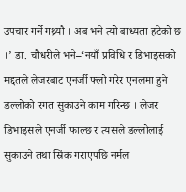उपचार गर्ने गथ्र्यौ । अब भने त्यो बाध्यता हटेको छ ।’ डा. चौधरीले भने–‘नयाँ प्रविधि र डिभाइसको मद्दतले लेजरबाट एनर्जी फ्लो गरेर एनलमा हुने डल्लोको रगत सुकाउने काम गरिन्छ । लेजर डिभाइसले एनर्जी फाल्छ र त्यसले डल्लोलाई सुकाउने तथा स्रिंक गराएपछि नर्मल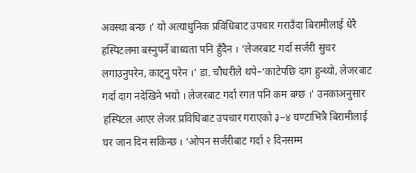अवस्था बन्छ ।’ यो अत्याधुनिक प्रविधिबाट उपचार गराउँदा बिरामीलाई धेरै हस्पिटलमा बस्नुपर्ने बाध्यता पनि हुँदैन । ‘लेजरबाट गर्दा सर्जरी सुचर लगाउनुपरेन, काट्नु परेन ।’ डा. चौधरीले थपे–‘काटेपछि दाग हुन्थ्यो, लेजरबाट गर्दा दाग नदेखिने भयो । लेजरबाट गर्दा रगत पनि कम बग्छ ।’ उनकाअनुसार हस्पिटल आएर लेजर प्रविधिबाट उपचार गराएको ३–४ घण्टाभित्रै बिरामीलाई घर जान दिन सकिन्छ । ‘ओपन सर्जरीबाट गर्दा २ दिनसम्म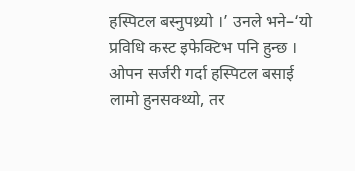हस्पिटल बस्नुपथ्र्यो ।’ उनले भने–‘यो प्रविधि कस्ट इफेक्टिभ पनि हुन्छ । ओपन सर्जरी गर्दा हस्पिटल बसाई लामो हुनसक्थ्यो, तर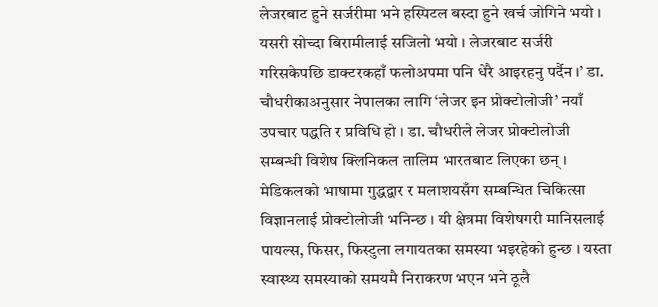लेजरबाट हुने सर्जरीमा भने हस्पिटल बस्दा हुने खर्च जोगिने भयो । यसरी सोच्दा बिरामीलाई सजिलो भयो । लेजरबाट सर्जरी गरिसकेपछि डाक्टरकहाँ फलोअपमा पनि धेरै आइरहनु पर्दैन ।’ डा. चौधरीकाअनुसार नेपालका लागि ‘लेजर इन प्रोक्टोलोजी’ नयाँ उपचार पद्धति र प्रविधि हो । डा. चौधरीले लेजर प्रोक्टोलोजी सम्बन्धी विशेष क्लिनिकल तालिम भारतबाट लिएका छन् । मेडिकलको भाषामा गुद्धद्वार र मलाशयसँग सम्बन्धित चिकित्सा विज्ञानलाई प्रोक्टोलोजी भनिन्छ । यी क्षेत्रमा विशेषगरी मानिसलाई पायल्स, फिसर, फिस्टुला लगायतका समस्या भइरहेको हुन्छ । यस्ता स्वास्थ्य समस्याको समयमै निराकरण भएन भने ठूलै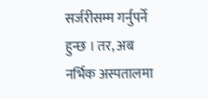सर्जरीसम्म गर्नुपर्ने हुन्छ । तर, अब नर्भिक अस्पतालमा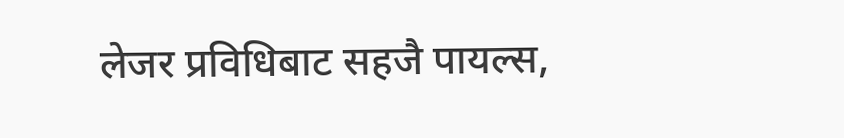लेजर प्रविधिबाट सहजै पायल्स,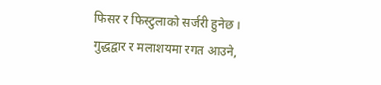फिसर र फिस्टुलाको सर्जरी हुनेछ । गुद्धद्वार र मलाशयमा रगत आउने,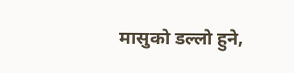मासुको डल्लो हुने,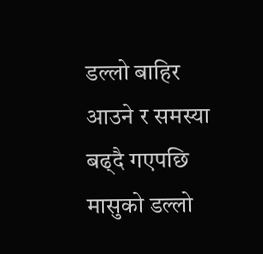डल्लो बाहिर आउने र समस्या बढ्दै गएपछि मासुको डल्लो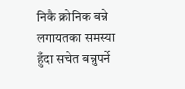निकै क्रोनिक बन्ने लगायतका समस्या हुँदा सचेत बन्नुपर्ने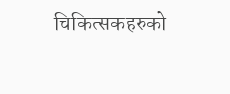चिकित्सकहरुको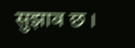सुझाव छ ।